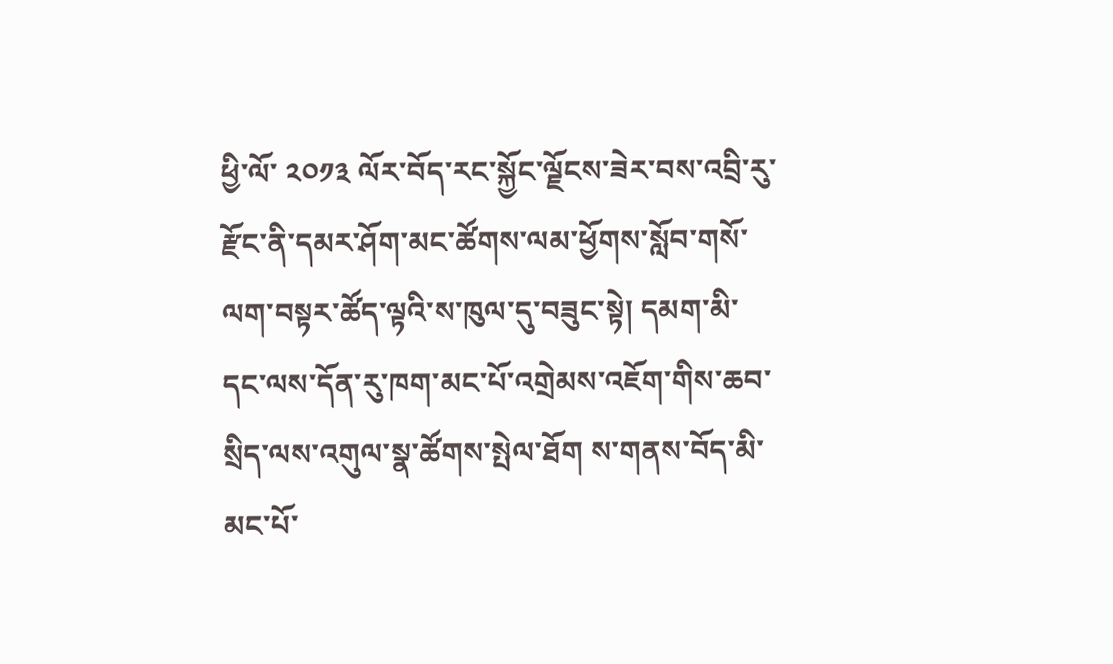ཕྱི་ལོ་ ༢༠༡༣ ལོར་བོད་རང་སྐྱོང་ལྗོངས་ཟེར་བས་འབྲི་རུ་རྫོང་ནི་དམར་ཤོག་མང་ཚོགས་ལམ་ཕྱོགས་སློབ་གསོ་ལག་བསྟར་ཚོད་ལྟའི་ས་ཁུལ་དུ་བཟུང་སྟེ། དམག་མི་དང་ལས་དོན་རུ་ཁག་མང་པོ་འགྲེམས་འཇོག་གིས་ཆབ་སྲིད་ལས་འགུལ་སྣ་ཚོགས་སྤེལ་ཐོག ས་གནས་བོད་མི་མང་པོ་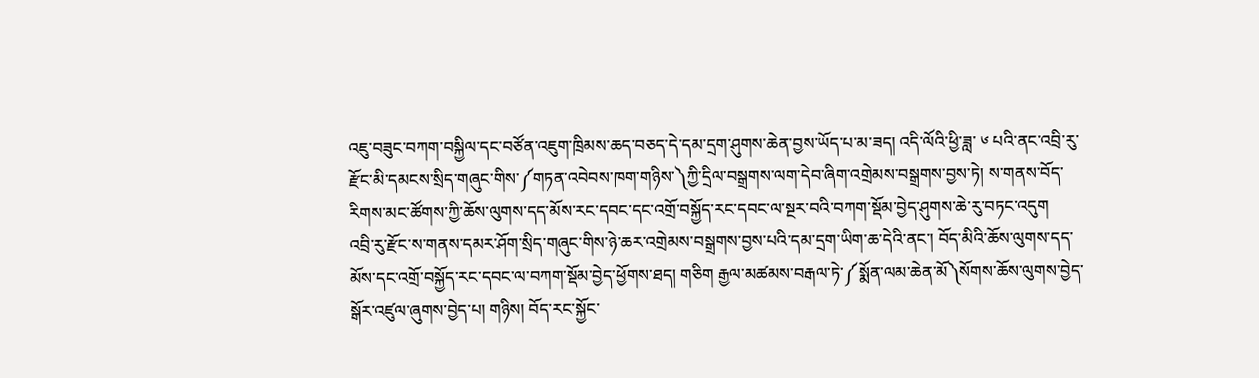འཇུ་བཟུང་བཀག་བསྐྱིལ་དང་བཙོན་འཇུག་ཁྲིམས་ཆད་བཅད་དེ་དམ་དྲག་ཤུགས་ཆེན་བྱས་ཡོད་པ་མ་ཟད། འདི་ལོའི་ཕྱི་ཟླ་ ༦ པའི་ནང་འབྲི་རུ་རྫོང་མི་དམངས་སྲིད་གཞུང་གིས་༼གཏན་འབེབས་ཁག་གཉིས་༽ཀྱི་དྲིལ་བསྒྲགས་ལག་དེབ་ཞིག་འགྲེམས་བསྒྲགས་བྱས་ཏེ། ས་གནས་བོད་རིགས་མང་ཚོགས་ཀྱི་ཆོས་ལུགས་དད་མོས་རང་དབང་དང་འགྲོ་བསྐྱོད་རང་དབང་ལ་སྔར་བའི་བཀག་སྡོམ་བྱེད་ཤུགས་ཆེ་རུ་བཏང་འདུག
འབྲི་རུ་རྫོང་ས་གནས་དམར་ཤོག་སྲིད་གཞུང་གིས་ཉེ་ཆར་འགྲེམས་བསྒྲགས་བྱས་པའི་དམ་དྲག་ཡིག་ཆ་དེའི་ནང་། བོད་མིའི་ཆོས་ལུགས་དད་མོས་དང་འགྲོ་བསྐྱོད་རང་དབང་ལ་བཀག་སྡོམ་བྱེད་ཕྱོགས་ཐད། གཅིག རྒྱལ་མཚམས་བརྒལ་ཏེ་༼སྨོན་ལམ་ཆེན་མོ༽སོགས་ཆོས་ལུགས་བྱེད་སྒོར་འཛུལ་ཞུགས་བྱེད་པ། གཉིས། བོད་རང་སྐྱོང་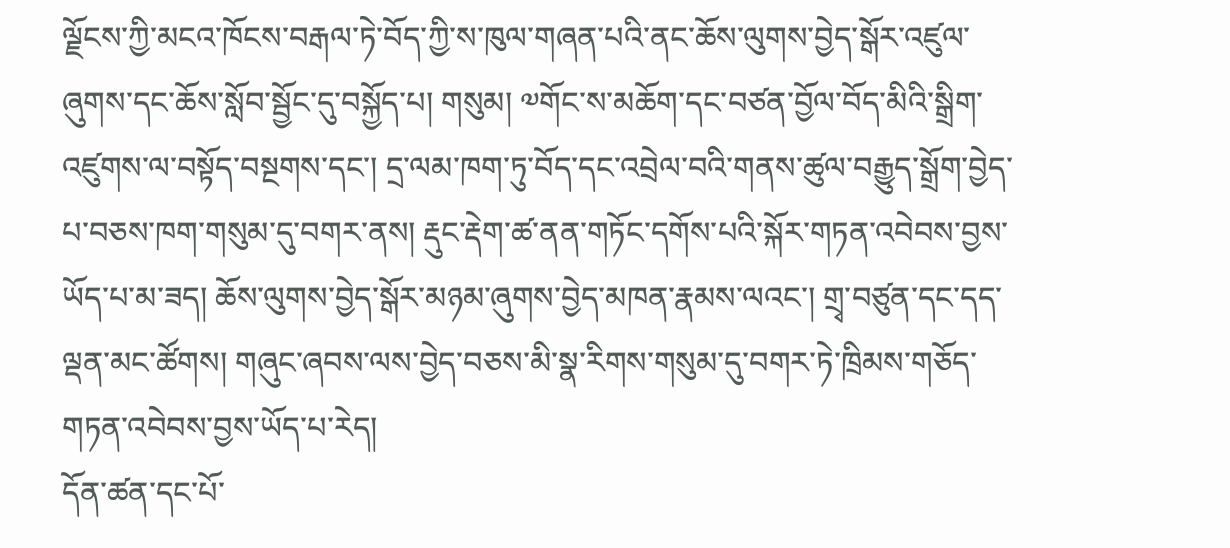ལྗོངས་ཀྱི་མངའ་ཁོངས་བརྒལ་ཏེ་བོད་ཀྱི་ས་ཁུལ་གཞན་པའི་ནང་ཆོས་ལུགས་བྱེད་སྒོར་འཛུལ་ཞུགས་དང་ཆོས་སློབ་སྦྱོང་དུ་བསྐྱོད་པ། གསུམ། ༧གོང་ས་མཆོག་དང་བཙན་བྱོལ་བོད་མིའི་སྒྲིག་འཛུགས་ལ་བསྟོད་བསྔགས་དང་། དྲ་ལམ་ཁག་ཏུ་བོད་དང་འབྲེལ་བའི་གནས་ཚུལ་བརྒྱུད་སྒྲོག་བྱེད་པ་བཅས་ཁག་གསུམ་དུ་བགར་ནས། རྡུང་རྡེག་ཚ་ནན་གཏོང་དགོས་པའི་སྐོར་གཏན་འབེབས་བྱས་ཡོད་པ་མ་ཟད། ཆོས་ལུགས་བྱེད་སྒོར་མཉམ་ཞུགས་བྱེད་མཁན་རྣམས་ལའང་། གྲྭ་བཙུན་དང་དད་ལྡན་མང་ཚོགས། གཞུང་ཞབས་ལས་བྱེད་བཅས་མི་སྣ་རིགས་གསུམ་དུ་བགར་ཏེ་ཁྲིམས་གཅོད་གཏན་འབེབས་བྱས་ཡོད་པ་རེད།
དོན་ཚན་དང་པོ་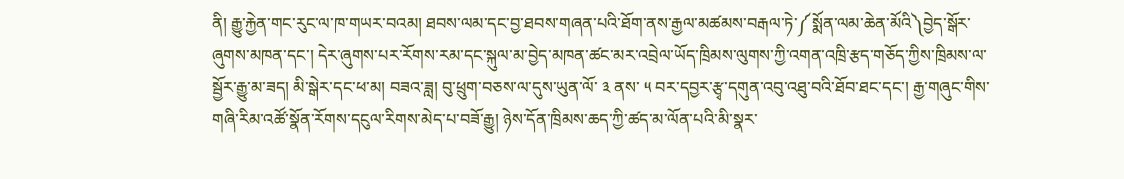ནི། རྒྱུ་རྐྱེན་གང་རུང་ལ་ཁ་གཡར་བའམ། ཐབས་ལམ་དང་བྱ་ཐབས་གཞན་པའི་ཐོག་ནས་རྒྱལ་མཚམས་བརྒལ་ཏེ་༼སྨོན་ལམ་ཆེན་མོའི༽བྱེད་སྒོར་ཞུགས་མཁན་དང་། དེར་ཞུགས་པར་རོགས་རམ་དང་སྐུལ་མ་བྱེད་མཁན་ཚང་མར་འབྲེལ་ཡོད་ཁྲིམས་ལུགས་ཀྱི་འགན་འཁྲི་རྩད་གཅོད་ཀྱིས་ཁྲིམས་ལ་སྦྱོར་རྒྱུ་མ་ཟད། མི་སྒེར་དང་ཕ་མ། བཟའ་ཟླ། བུ་ཕྲུག་བཅས་ལ་དུས་ཡུན་ལོ་ ༣ ནས་ ༥ བར་དབྱར་རྩྭ་དགུན་འབུ་འཐུ་བའི་ཐོབ་ཐང་དང་། རྒྱ་གཞུང་གིས་གཞི་རིམ་འཚོ་སྣོན་རོགས་དངུལ་རིགས་མེད་པ་བཟོ་རྒྱུ། ཉེས་དོན་ཁྲིམས་ཆད་ཀྱི་ཚད་མ་ལོན་པའི་མི་སྣར་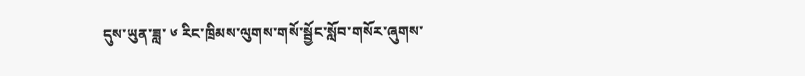དུས་ཡུན་ཟླ་ ༦ རིང་ཁྲིམས་ལུགས་གསོ་སྦྱོང་སློབ་གསོར་ཞུགས་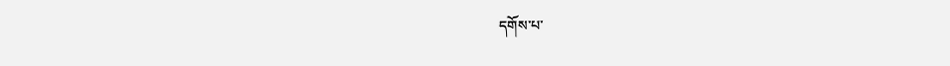དགོས་པ་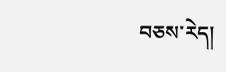བཅས་རེད།